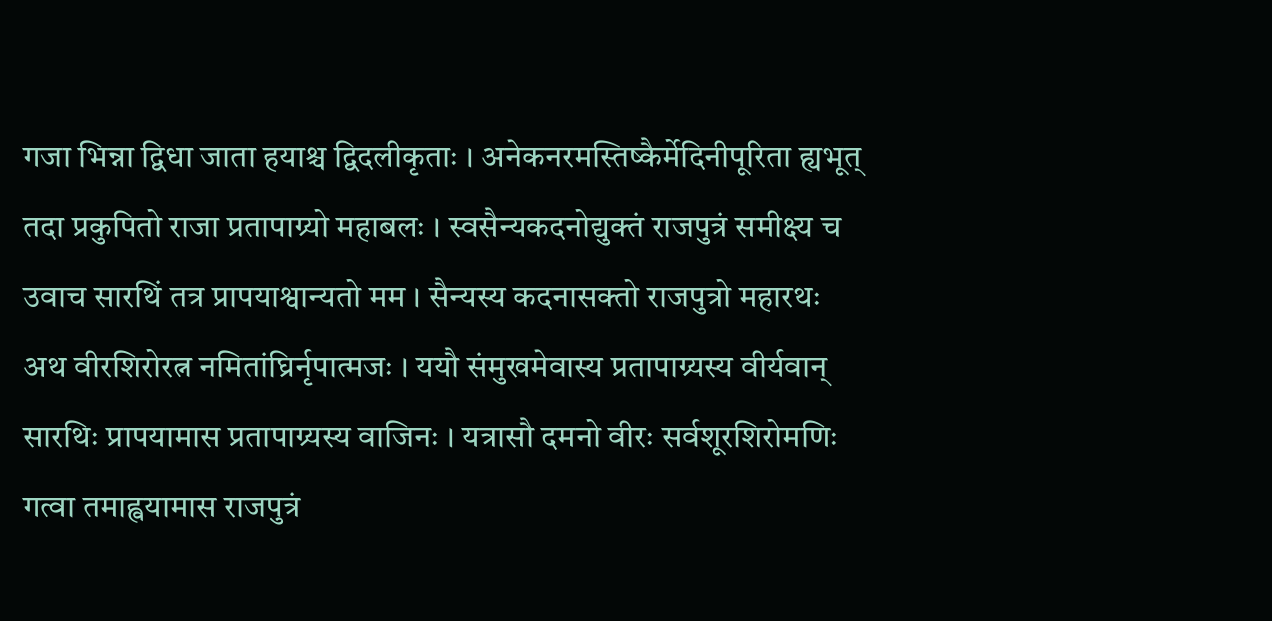गजा भिन्ना द्विधा जाता हयाश्च द्विदलीकृताः । अनेकनरमस्तिष्कैर्मेदिनीपूरिता ह्यभूत्
तदा प्रकुपितो राजा प्रतापाग्र्यो महाबलः । स्वसैन्यकदनोद्युक्तं राजपुत्रं समीक्ष्य च
उवाच सारथिं तत्र प्रापयाश्वान्यतो मम । सैन्यस्य कदनासक्तो राजपुत्रो महारथः
अथ वीरशिरोरत्न नमितांघ्रिर्नृपात्मजः । ययौ संमुखमेवास्य प्रतापाग्र्यस्य वीर्यवान्
सारथिः प्रापयामास प्रतापाग्र्यस्य वाजिनः । यत्रासौ दमनो वीरः सर्वशूरशिरोमणिः
गत्वा तमाह्वयामास राजपुत्रं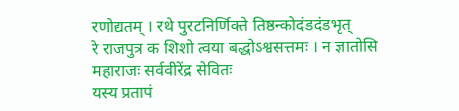रणोद्यतम् । रथे पुरटनिर्णिक्ते तिष्ठन्कोदंडदंडभृत्
रे राजपुत्र क शिशो त्वया बद्धोऽश्वसत्तमः । न ज्ञातोसि महाराजः सर्ववीरेंद्र सेवितः
यस्य प्रतापं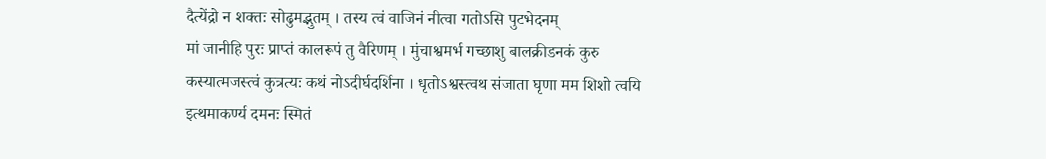दैत्येंद्रो न शक्तः सोढुमद्भुतम् । तस्य त्वं वाजिनं नीत्वा गतोऽसि पुटभेदनम्
मां जानीहि पुरः प्राप्तं कालरूपं तु वैरिणम् । मुंचाश्वमर्भ गच्छाशु बालक्रीडनकं कुरु
कस्यात्मजस्त्वं कुत्रत्यः कथं नोऽदीर्घदर्शिना । धृतोऽश्वस्त्वथ संजाता घृणा मम शिशो त्वयि
इत्थमाकर्ण्य दमनः स्मितं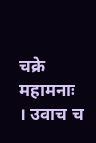चक्रे महामनाः । उवाच च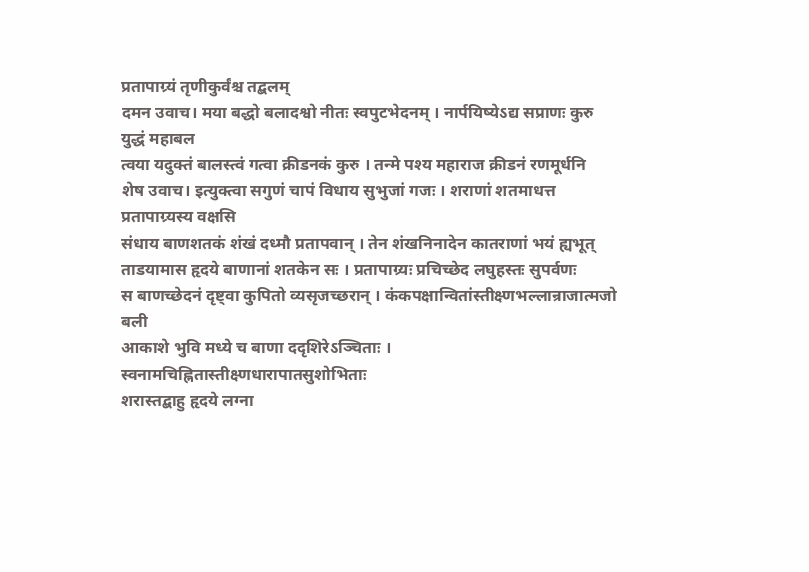प्रतापाग्र्यं तृणीकुर्वंश्च तद्बलम्
दमन उवाच। मया बद्धो बलादश्वो नीतः स्वपुटभेदनम् । नार्पयिष्येऽद्य सप्राणः कुरु युद्धं महाबल
त्वया यदुक्तं बालस्त्वं गत्वा क्रीडनकं कुरु । तन्मे पश्य महाराज क्रीडनं रणमूर्धनि
शेष उवाच। इत्युक्त्वा सगुणं चापं विधाय सुभुजां गजः । शराणां शतमाधत्त प्रतापाग्र्यस्य वक्षसि
संधाय बाणशतकं शंखं दध्मौ प्रतापवान् । तेन शंखनिनादेन कातराणां भयं ह्यभूत्
ताडयामास हृदये बाणानां शतकेन सः । प्रतापाग्र्यः प्रचिच्छेद लघुहस्तः सुपर्वणः
स बाणच्छेदनं दृष्ट्वा कुपितो व्यसृजच्छरान् । कंकपक्षान्वितांस्तीक्ष्णभल्लान्राजात्मजो बली
आकाशे भुवि मध्ये च बाणा ददृशिरेऽञ्चिताः । स्वनामचिह्नितास्तीक्ष्णधारापातसुशोभिताः
शरास्तद्बाहु हृदये लग्ना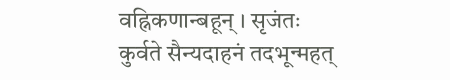वह्निकणान्बहून् । सृजंतः कुर्वते सैन्यदाहनं तदभून्महत्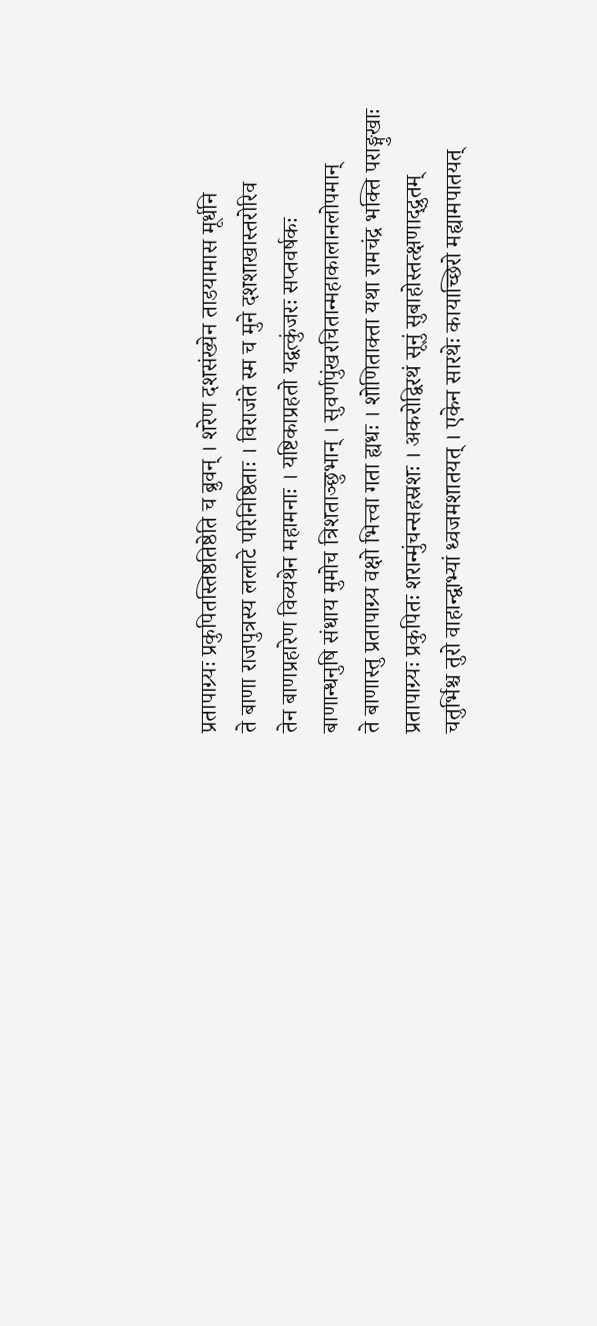प्रतापाग्र्यः प्रकुपितस्तिष्ठतिष्ठेति च ब्रुवन् । शरेण दशसंख्येन ताडयामास मूर्धनि
ते बाणा राजपुत्रस्य ललाटे परिनिष्ठिताः । विराजंते स्म च मुने दशशाखास्तरोरिव
तेन बाणप्रहारेण विव्यथेन महामनाः । यष्टिकाप्रहतो यद्वत्कुंजरः सप्तवर्षकः
बाणान्धनुषि संधाय मुमोच त्रिशताञ्छुभान् । सुवर्णपुंखरचितान्महाकालानलोपमान्
ते बाणास्तु प्रतापाग्र्य वक्षो भित्त्वा गता ह्यधः । शोणिताक्ता यथा रामचंद्र भक्ति पराङ्मुखाः
प्रतापाग्र्यः प्रकुपितः शरान्मुंचन्सहस्रशः । अकरोद्विरथं सूनुं सुबाहोस्तत्क्षणाद्द्रुतम्
चतुर्भिश्च तुरो वाहान्द्वाभ्यां ध्वजमशातयत् । एकेन सारथेः कायाच्छिरो मह्यामपातयत्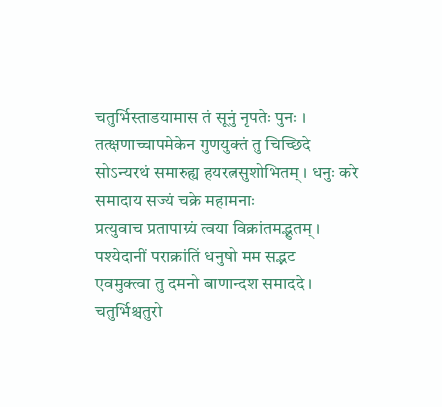चतुर्भिस्ताडयामास तं सूनुं नृपतेः पुनः । तत्क्षणाच्चापमेकेन गुणयुक्तं तु चिच्छिदे
सोऽन्यरथं समारुह्य हयरत्नसुशोभितम् । धनुः करे समादाय सज्यं चक्रे महामनाः
प्रत्युवाच प्रतापाग्र्यं त्वया विक्रांतमद्भुतम् । पश्येदानीं पराक्रांतिं धनुषो मम सद्भट
एवमुक्त्वा तु दमनो बाणान्दश समाददे । चतुर्भिश्चतुरो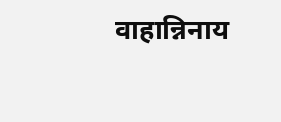वाहान्निनाय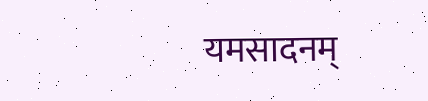यमसादनम्